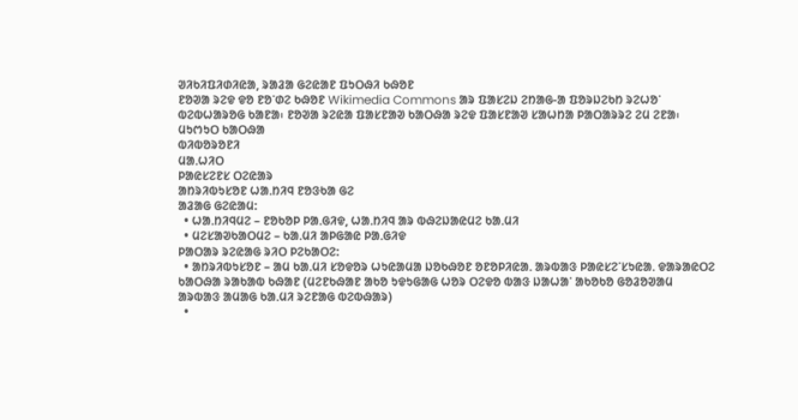ᱣᱤᱠᱤᱯᱤᱰᱤᱭᱟ, ᱨᱟᱲᱟ ᱜᱮᱭᱟᱱ ᱯᱩᱛᱷᱤ ᱠᱷᱚᱱ
ᱱᱚᱣᱟ ᱨᱮᱫ ᱫᱚ ᱱᱚᱸᱰᱮ ᱠᱷᱚᱱ Wikimedia Commons ᱟᱨ ᱯᱟᱥᱮᱡ ᱮᱴᱟᱜ-ᱟ ᱯᱚᱨᱡᱮᱠᱴ ᱨᱮᱦᱚᱸ ᱵᱮᱵᱦᱟᱨᱚᱜ ᱠᱟᱱᱟ᱾ ᱱᱚᱣᱟ ᱨᱮᱭᱟ ᱯᱟᱥᱱᱟᱣ ᱠᱟᱛᱷᱟ ᱨᱮᱫ ᱯᱟᱥᱱᱟᱣ ᱥᱟᱦᱴᱟ ᱞᱟᱛᱟᱨᱨᱮ ᱮᱢ ᱮᱱᱟ᱾
ᱢᱩᱬᱩᱛ ᱠᱟᱛᱷᱟ
ᱵᱤᱵᱚᱨᱚᱱᱤ
ᱢᱟᱹᱦᱤᱛ
ᱞᱟᱭᱥᱮᱱᱥ ᱛᱮᱭᱟᱨ
ᱟᱴᱨᱤᱵᱩᱥᱚᱱ ᱦᱟᱹᱴᱤᱧ ᱱᱚᱝᱠᱟ ᱜᱮ
ᱟᱲᱟᱜ ᱜᱮᱭᱟᱢ:
  • ᱦᱟᱹᱴᱤᱧᱢᱮ – ᱱᱚᱠᱚᱞ ᱞᱟᱹᱜᱤᱫ, ᱦᱟᱹᱴᱤᱧ ᱟᱨ ᱵᱷᱮᱡᱟᱭᱢᱮ ᱠᱟᱹᱢᱤ
  • ᱢᱮᱥᱟᱣᱠᱟᱛᱢᱮ – ᱠᱟᱹᱢᱤ ᱟᱞᱜᱟᱭ ᱞᱟᱹᱜᱤᱫ
ᱞᱟᱛᱟᱨ ᱨᱮᱭᱟᱜ ᱨᱤᱛ ᱞᱮᱠᱟᱛᱮ:
  • ᱟᱴᱨᱤᱵᱩᱥᱚᱱ – ᱟᱢ ᱠᱟᱹᱢᱤ ᱥᱚᱫᱚᱨ ᱦᱩᱭᱟᱢᱟ ᱡᱚᱠᱷᱚᱱ ᱚᱱᱚᱞᱤᱭᱟᱹ ᱟᱨᱵᱟᱝ ᱞᱟᱭᱥᱮᱸᱥᱩᱭᱟᱹ ᱫᱟᱨᱟᱭᱛᱮ ᱠᱟᱛᱷᱟ ᱨᱟᱠᱟᱵ ᱠᱷᱟᱱ (ᱢᱮᱱᱠᱷᱟᱱ ᱟᱠᱚ ᱩᱫᱩᱜᱟᱜ ᱦᱚᱨ ᱛᱮᱫᱚ ᱵᱟᱝ ᱡᱟᱦᱟᱸ ᱟᱠᱚᱠᱚ ᱜᱚᱲᱚᱣᱟᱢ ᱟᱨᱵᱟᱝ ᱟᱢᱟᱜ ᱠᱟᱹᱢᱤ ᱨᱮᱱᱟᱜ ᱵᱮᱵᱷᱟᱨ)
  •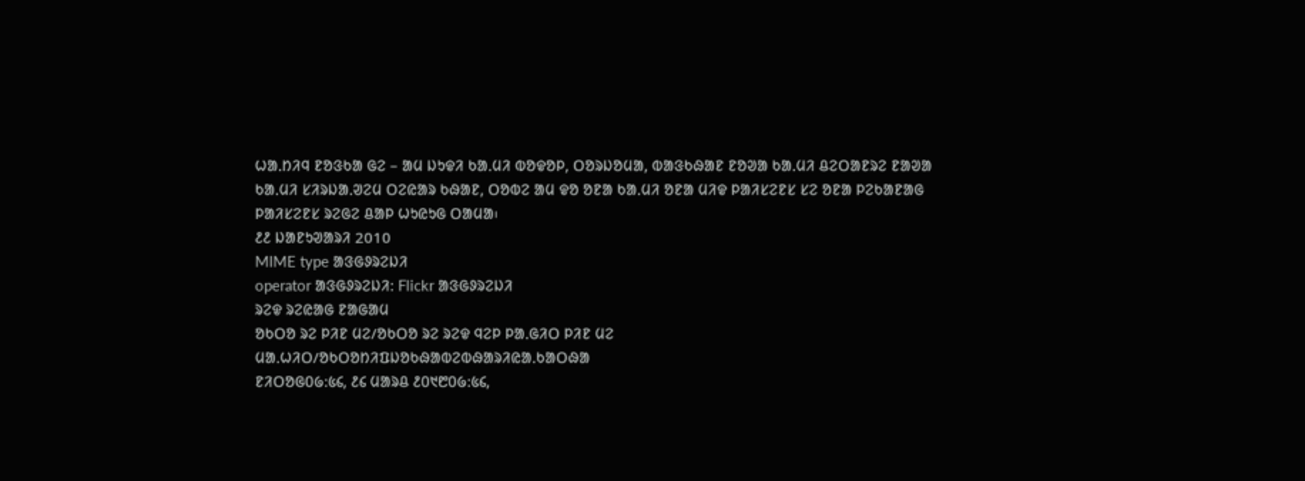ᱦᱟᱹᱴᱤᱧ ᱱᱚᱝᱠᱟ ᱜᱮ – ᱟᱢ ᱡᱩᱫᱤ ᱠᱟᱹᱢᱤ ᱵᱚᱫᱚᱞ, ᱛᱚᱨᱡᱚᱢᱟ, ᱵᱟᱝᱠᱷᱟᱱ ᱱᱚᱣᱟ ᱠᱟᱹᱢᱤ ᱪᱮᱛᱟᱱᱨᱮ ᱱᱟᱣᱟ ᱠᱟᱹᱢᱤ ᱥᱤᱨᱡᱟᱹᱣᱮᱢ ᱛᱮᱭᱟᱨ ᱠᱷᱟᱱ, ᱛᱚᱵᱮ ᱟᱢ ᱫᱚ ᱚᱱᱟ ᱠᱟᱹᱢᱤ ᱚᱱᱟ ᱢᱤᱫ ᱞᱟᱤᱥᱮᱱᱥ ᱥᱮ ᱚᱱᱟ ᱞᱮᱠᱟᱱᱟᱜ ᱞᱟᱤᱥᱮᱱᱥ ᱨᱮᱜᱮ ᱪᱟᱞ ᱦᱩᱭᱩᱜ ᱛᱟᱢᱟ᱾
᱒᱒ ᱡᱟᱱᱩᱣᱟᱨᱤ 2010
MIME type ᱟᱝᱜᱽᱨᱮᱡᱤ
operator ᱟᱝᱜᱽᱨᱮᱡᱤ: Flickr ᱟᱝᱜᱽᱨᱮᱡᱤ
ᱨᱮᱫ ᱨᱮᱭᱟᱜ ᱱᱟᱜᱟᱢ
ᱚᱠᱛᱚ ᱨᱮ ᱞᱤᱱ ᱢᱮ/ᱚᱠᱛᱚ ᱨᱮ ᱨᱮᱫ ᱧᱮᱞ ᱞᱟᱹᱜᱤᱛ ᱞᱤᱱ ᱢᱮ
ᱢᱟᱹᱦᱤᱛ/ᱚᱠᱛᱚᱴᱤᱯᱡᱚᱠᱷᱟᱵᱮᱵᱷᱟᱨᱤᱭᱟᱹᱠᱟᱛᱷᱟ
ᱱᱤᱛᱚᱜ᱐᱙:᱕᱔, ᱒᱔ ᱢᱟᱨᱪ ᱒᱐᱑᱘᱐᱙:᱕᱔,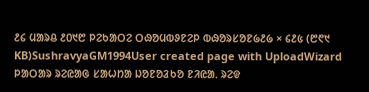᱒᱔ ᱢᱟᱨᱪ ᱒᱐᱑᱘ ᱞᱮᱠᱟᱛᱮ ᱛᱷᱚᱢᱵᱽᱱᱮᱞ ᱵᱷᱚᱨᱥᱚᱱ᱙᱒᱙ × ᱔᱒᱕ (᱘᱖᱑ KB)SushravyaGM1994User created page with UploadWizard
ᱞᱟᱛᱟᱨ ᱨᱮᱭᱟᱜ ᱥᱟᱦᱴᱟ ᱡᱚᱱᱚᱲᱠᱚ ᱱᱤᱭᱟᱹ ᱨᱮᱫ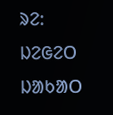ᱨᱮ:
ᱡᱮᱜᱮᱛ ᱡᱟᱠᱟᱛ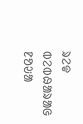ᱨᱮᱫ ᱵᱮᱵᱷᱟᱨᱟᱜ
ᱱᱚᱶᱟ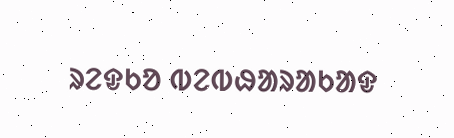ᱨᱮᱫᱠᱚ ᱵᱮᱵᱷᱟᱨᱟᱠᱟᱫ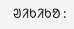ᱣᱤᱠᱤᱠᱚ :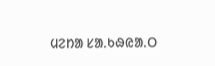ᱢᱮᱴᱟ ᱥᱟᱹᱠᱷᱭᱟᱹᱛ